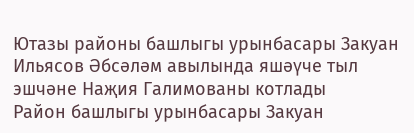Ютазы районы башлыгы урынбасары Закуан Ильясов Әбсәләм авылында яшәүче тыл эшчәне Наҗия Галимованы котлады
Район башлыгы урынбасары Закуан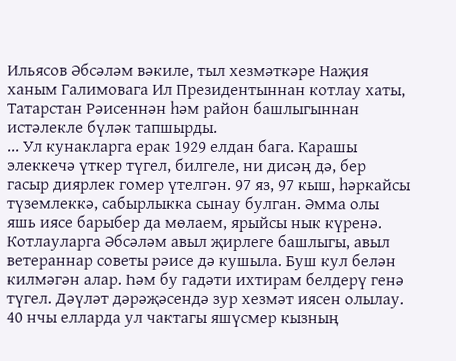Ильясов Әбсәләм вәкиле, тыл хезмәткәре Наҗия ханым Галимовага Ил Президентыннан котлау хаты, Татарстан Рәисеннән һәм район башлыгыннан истәлекле бүләк тапшырды.
... Ул кунакларга ерак 1929 елдан бага. Карашы элеккечә үткер түгел, билгеле, ни дисәң дә, бер гасыр диярлек гомер үтелгән. 97 яз, 97 кыш, һәркайсы түземлеккә, сабырлыкка сынау булган. Әмма олы яшь иясе барыбер да мөлаем, ярыйсы нык күренә. Котлауларга Әбсәләм авыл җирлеге башлыгы, авыл ветераннар советы рәисе дә кушыла. Буш кул белән килмәгән алар. Һәм бу гадәти ихтирам белдерү генә түгел. Дәүләт дәрәҗәсендә зур хезмәт иясен олылау. 40 нчы елларда ул чактагы яшүсмер кызның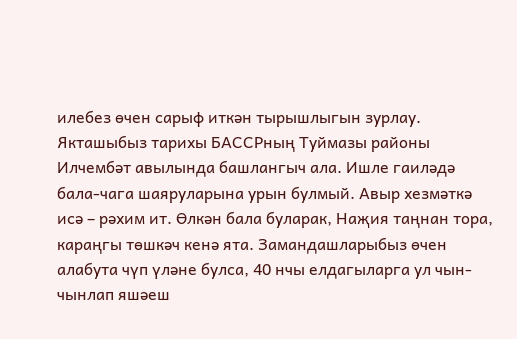илебез өчен сарыф иткән тырышлыгын зурлау.
Якташыбыз тарихы БАССРның Туймазы районы Илчембәт авылында башлангыч ала. Ишле гаиләдә бала-чага шаяруларына урын булмый. Авыр хезмәткә исә – рәхим ит. Өлкән бала буларак, Наҗия таңнан тора, караңгы төшкәч кенә ята. Замандашларыбыз өчен алабута чүп үләне булса, 40 нчы елдагыларга ул чын-чынлап яшәеш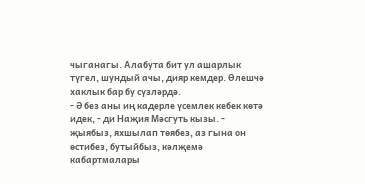чыганагы. Алабута бит ул ашарлык түгел, шундый ачы, дияр кемдер. Өлешчә хаклык бар бу сүзләрдә.
- Ә без аны иң кадерле үсемлек кебек көтә идек, - ди Наҗия Мәсгуть кызы. - җыябыз, яхшылап төябез, аз гына он өстибез, бутыйбыз, кәлҗемә кабартмалары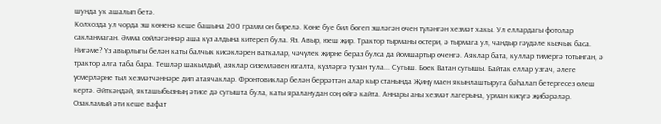шунда ук ашалып бетә.
Колхозда ул чорда эш көненә кеше башына 200 грамм он бирелә. Көне буе бил бөгеп эшләгән өчен түләнгән хезмәт хакы. Ул еллардагы фотолар сакланмаган. Әмма сөйләгәннәр аша күз алдына китереп була. Яз. Авыр, юеш җир. Трактор тырманы өстери, ә тырмага ул, чандыр гәүдәле кызчык баса. Нигәме? Үз авырлыгы белән каты балчык кисәкләрен ваткалар, чәчүлек җирне бераз булса да йомшартыр өченгә. Аяклар бата, куллар тимергә тотынган, ә трактор алга таба бара. Тешләр шакылдый, аяклар сиземләвен югалта, күзләргә тузан тула... Сугыш. Бөек Ватан сугышы. Байтак еллар узгач, әлеге үсмерләрне тыл хезмәтчәннәре дип атаячаклар. Фронтовиклар белән беррәттән алар кыр станында Җиңү маен якынлаштыруга бәһалап бетергесез өлеш кертә. Әйткәндәй, якташыбызның әтисе дә сугышта була, каты яраланудан соң өйгә кайта. Аннары аны хезмәт лагерына, урман кисүгә җибәрәләр. Озакламый әти кеше вафат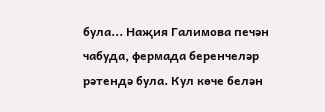була... Наҗия Галимова печән чабуда, фермада беренчеләр рәтендә була. Кул көче белән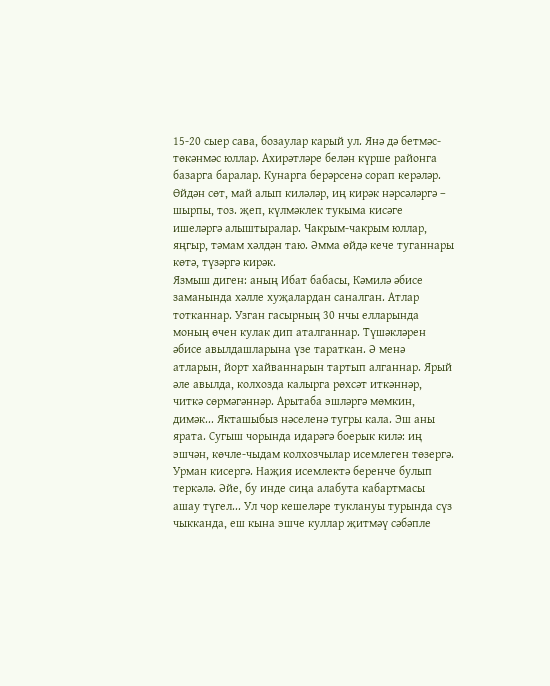15-20 сыер сава, бозаулар карый ул. Янә дә бетмәс-төкәнмәс юллар. Ахирәтләре белән күрше районга базарга баралар. Кунарга берәрсенә сорап керәләр. Өйдән сөт, май алып киләләр, иң кирәк нәрсәләргә – шырпы, тоз. җеп, күлмәклек тукыма кисәге ишеләргә алыштыралар. Чакрым-чакрым юллар, яңгыр, тәмам хәлдән таю. Әмма өйдә кече туганнары көтә, түзәргә кирәк.
Язмыш диген: аның Ибат бабасы, Кәмилә әбисе заманында хәлле хуҗалардан саналган. Атлар тотканнар. Узган гасырның 30 нчы елларында моның өчен кулак дип аталганнар. Түшәкләрен әбисе авылдашларына үзе тараткан. Ә менә атларын, йорт хайваннарын тартып алганнар. Ярый әле авылда, колхозда калырга рөхсәт иткәннәр, читкә сөрмәгәннәр. Арытаба эшләргә мөмкин, димәк... Якташыбыз нәселенә тугры кала. Эш аны ярата. Сугыш чорында идарәгә боерык килә: иң эшчән, көчле-чыдам колхозчылар исемлеген төзергә. Урман кисергә. Наҗия исемлектә беренче булып теркәлә. Әйе, бу инде сиңа алабута кабартмасы ашау түгел... Ул чор кешеләре туклануы турында сүз чыкканда, еш кына эшче куллар җитмәү сәбәпле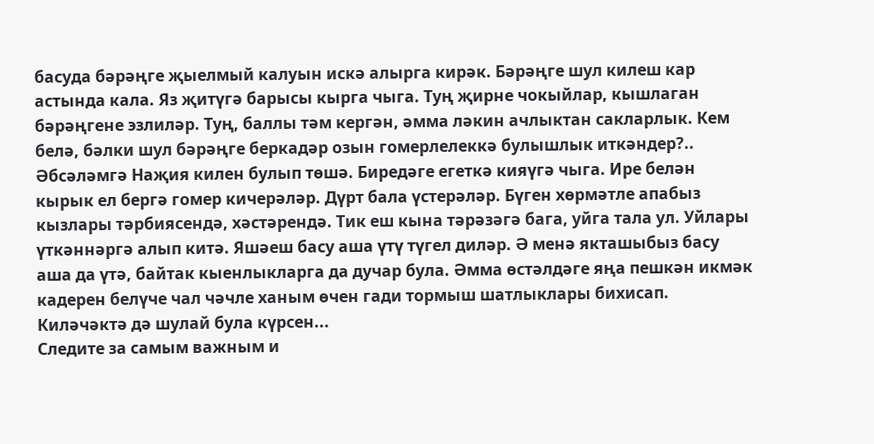басуда бәрәңге җыелмый калуын искә алырга кирәк. Бәрәңге шул килеш кар астында кала. Яз җитүгә барысы кырга чыга. Туң җирне чокыйлар, кышлаган бәрәңгене эзлиләр. Туң, баллы тәм кергән, әмма ләкин ачлыктан сакларлык. Кем белә, бәлки шул бәрәңге беркадәр озын гомерлелеккә булышлык иткәндер?..
Әбсәләмгә Наҗия килен булып төшә. Биредәге егеткә кияүгә чыга. Ире белән кырык ел бергә гомер кичерәләр. Дүрт бала үстерәләр. Бүген хөрмәтле апабыз кызлары тәрбиясендә, хәстәрендә. Тик еш кына тәрәзәгә бага, уйга тала ул. Уйлары үткәннәргә алып китә. Яшәеш басу аша үтү түгел диләр. Ә менә якташыбыз басу аша да үтә, байтак кыенлыкларга да дучар була. Әмма өстәлдәге яңа пешкән икмәк кадерен белүче чал чәчле ханым өчен гади тормыш шатлыклары бихисап. Киләчәктә дә шулай була күрсен...
Следите за самым важным и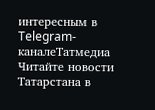интересным в Telegram-каналеТатмедиа
Читайте новости Татарстана в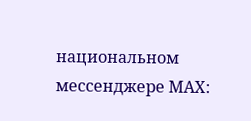национальном мессенджере MАХ: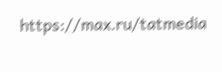https://max.ru/tatmedia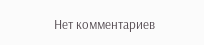Нет комментариев